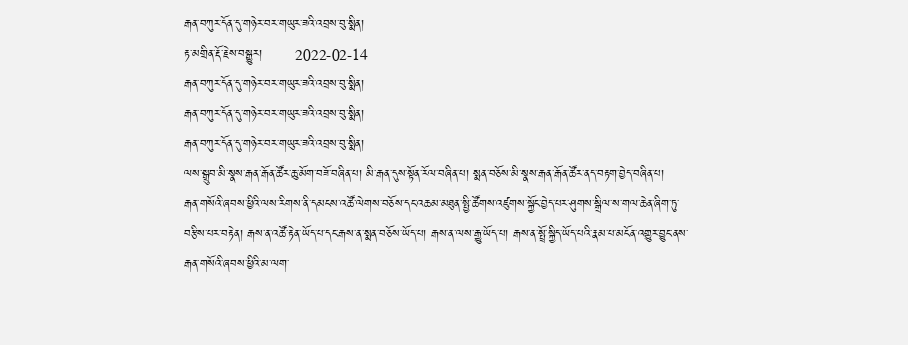རྒན་བཀུར་དོན་དུ་གཉེར་བར་གཡུར་ཟའི་འབྲས་བུ་སྨིན།
རྟ་མགྲིན་རྡོ་རྗེས་བསྒྱུར།        2022-02-14
རྒན་བཀུར་དོན་དུ་གཉེར་བར་གཡུར་ཟའི་འབྲས་བུ་སྨིན།
རྒན་བཀུར་དོན་དུ་གཉེར་བར་གཡུར་ཟའི་འབྲས་བུ་སྨིན།
རྒན་བཀུར་དོན་དུ་གཉེར་བར་གཡུར་ཟའི་འབྲས་བུ་སྨིན།
ལས་སྒྲུབ་མི་སྣས་རྒན་རྒོན་ཚོར་ཆུ་མོག་བཟོ་བཞིན་པ། མི་རྒན་དུས་སྟོན་རོལ་བཞིན་པ། སྨན་བཅོས་མི་སྣས་རྒན་རྒོན་ཚོར་ནད་བརྟག་བྱེད་བཞིན་པ།
རྒན་གསོའི་ཞབས་ཕྱིའི་ལས་རིགས་ནི་དམངས་འཚོ་ལེགས་བཅོས་དང་འཆམ་མཐུན་སྤྱི་ཚོགས་འཛུགས་སྐྱོང་བྱེད་པར་ཤུགས་སྒྲིལ་ས་གལ་ཆེན་ཞིག་ཏུ་བརྩིས་པར་བརྟེན། རྒས་ན་འཚོ་རྟེན་ཡོད་པ་དང་རྒས་ན་སྨན་བཅོས་ཡོད་པ། རྒས་ན་ལས་རྒྱུ་ཡོད་པ། རྒས་ན་སྤྲོ་སྐྱིད་ཡོད་པའི་རྣམ་པ་མངོན་འགྱུར་བྱུང་ནས་རྒན་གསོའི་ཞབས་ཕྱིའི་མ་ལག་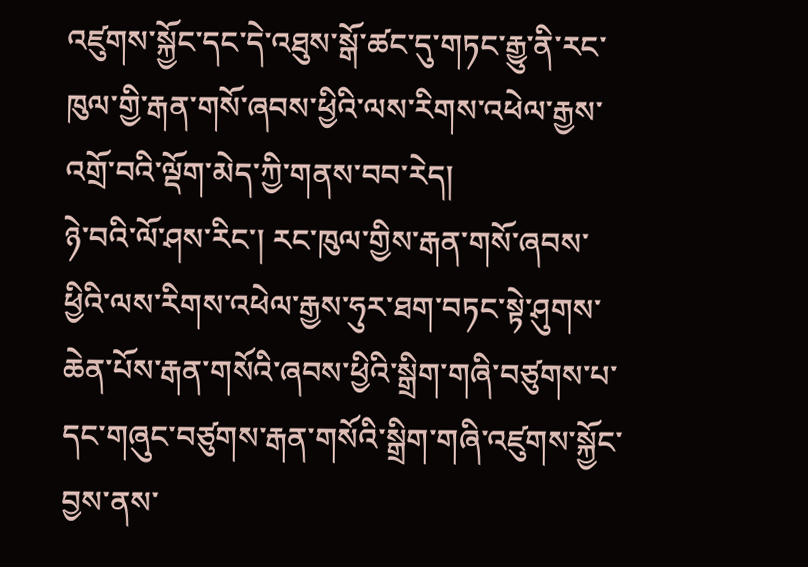འཛུགས་སྐྱོང་དང་དེ་འཐུས་སྒོ་ཚང་དུ་གཏང་རྒྱུ་ནི་རང་ཁུལ་གྱི་རྒན་གསོ་ཞབས་ཕྱིའི་ལས་རིགས་འཕེལ་རྒྱས་འགྲོ་བའི་ལྡོག་མེད་ཀྱི་གནས་བབ་རེད།
ཉེ་བའི་ལོ་ཤས་རིང་། རང་ཁུལ་གྱིས་རྒན་གསོ་ཞབས་ཕྱིའི་ལས་རིགས་འཕེལ་རྒྱས་ཧུར་ཐག་བཏང་སྟེ་ཤུགས་ཆེན་པོས་རྒན་གསོའི་ཞབས་ཕྱིའི་སྒྲིག་གཞི་བཙུགས་པ་དང་གཞུང་བཙུགས་རྒན་གསོའི་སྒྲིག་གཞི་འཛུགས་སྐྱོང་བྱས་ནས་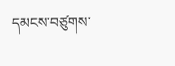དམངས་བཙུགས་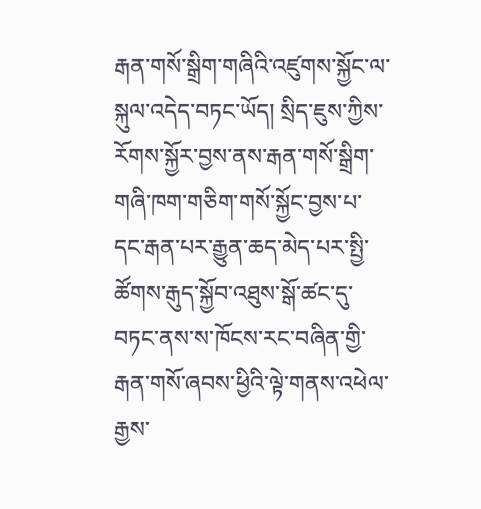རྒན་གསོ་སྒྲིག་གཞིའི་འཛུགས་སྐྱོང་ལ་སྐུལ་འདེད་བཏང་ཡོད། སྲིད་ཇུས་ཀྱིས་རོགས་སྐྱོར་བྱས་ནས་རྒན་གསོ་སྒྲིག་གཞི་ཁག་གཅིག་གསོ་སྐྱོང་བྱས་པ་དང་རྒན་པར་རྒྱུན་ཆད་མེད་པར་སྤྱི་ཚོགས་རྒུད་སྐྱོབ་འཐུས་སྒོ་ཚང་དུ་བཏང་ནས་ས་ཁོངས་རང་བཞིན་གྱི་རྒན་གསོ་ཞབས་ཕྱིའི་ལྟེ་གནས་འཕེལ་རྒྱས་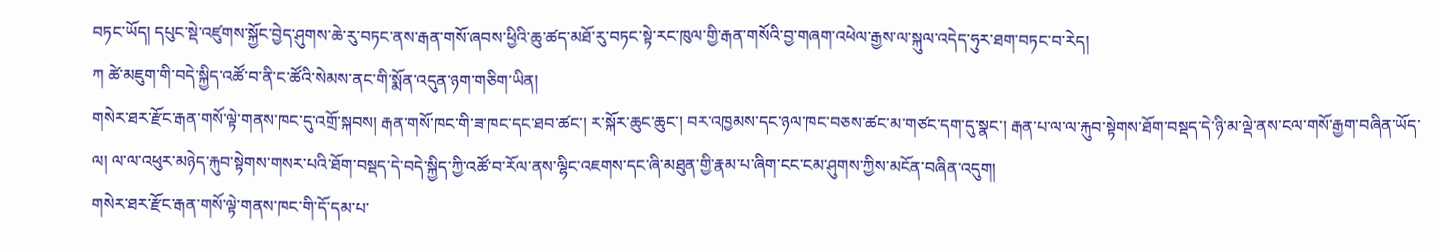བཏང་ཡོད། དཔུང་སྡེ་འཛུགས་སྐྱོང་བྱེད་ཤུགས་ཆེ་རུ་བཏང་ནས་རྒན་གསོ་ཞབས་ཕྱིའི་ཆུ་ཚད་མཐོ་རུ་བཏང་སྟེ་རང་ཁུལ་གྱི་རྒན་གསོའི་བྱ་གཞག་འཕེལ་རྒྱས་ལ་སྐུལ་འདེད་ཧུར་ཐག་བཏང་བ་རེད།
ཀ ཚེ་མཇུག་གི་བདེ་སྐྱིད་འཚོ་བ་ནི་ང་ཚོའི་སེམས་ནང་གི་སྨོན་འདུན་ཉག་གཅིག་ཡིན།
གསེར་ཐར་རྫོང་རྒན་གསོ་ལྟེ་གནས་ཁང་དུ་འགྲོ་སྐབས། རྒན་གསོ་ཁང་གི་ཟ་ཁང་དང་ཐབ་ཚང་། ར་སྐོར་ཆུང་ཆུང་། བར་འཁྱམས་དང་ཉལ་ཁང་བཅས་ཚང་མ་གཙང་དག་དུ་སྣང་། རྒན་པ་ལ་ལ་རྐུབ་སྟེགས་ཐོག་བསྡད་དེ་ཉི་མ་ལྡེ་ནས་ངལ་གསོ་རྒྱག་བཞིན་ཡོད་ལ། ལ་ལ་འཕུར་མཉེད་རྐུབ་སྟེགས་གསར་པའི་ཐོག་བསྡད་དེ་བདེ་སྐྱིད་ཀྱི་འཚོ་བ་རོལ་ནས་ལྷིང་འཇགས་དང་ཞི་མཐུན་གྱི་རྣམ་པ་ཞིག་ངང་ངམ་ཤུགས་ཀྱིས་མངོན་བཞིན་འདུག།
གསེར་ཐར་རྫོང་རྒན་གསོ་ལྟེ་གནས་ཁང་གི་དོ་དམ་པ་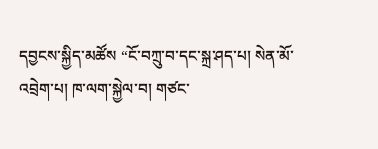དབྱངས་སྐྱིད་མཚོས “ངོ་བཀྲུ་བ་དང་སྐྲ་ཤད་པ། སེན་མོ་འབྲེག་པ། ཁ་ལག་སྐྱེལ་བ། གཙང་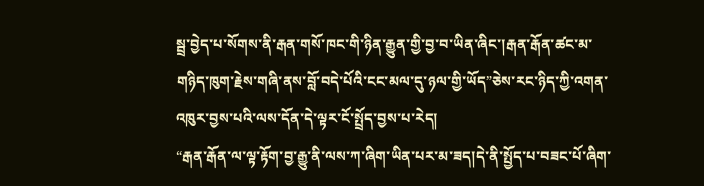སྦྲ་བྱེད་པ་སོགས་ནི་རྒན་གསོ་ཁང་གི་ཉིན་རྒྱུན་གྱི་བྱ་བ་ཡིན་ཞིང་།རྒན་རྒོན་ཚང་མ་གཉིད་ཁུག་རྗེས་གཞི་ནས་བློ་བདེ་པོའི་ངང་མལ་དུ་ཉལ་གྱི་ཡོད”ཅེས་རང་ཉིད་ཀྱི་འགན་འཁུར་བྱས་པའི་ལས་དོན་དེ་ལྟར་ངོ་སྤྲོད་བྱས་པ་རེད།
“རྒན་རྒོན་ལ་ལྟ་རྟོག་བྱ་རྒྱུ་ནི་ལས་ཀ་ཞིག་ཡིན་པར་མ་ཟད།དེ་ནི་སྤྱོད་པ་བཟང་པོ་ཞིག་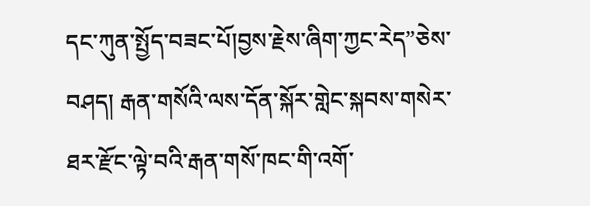དང་ཀུན་སྤྱོད་བཟང་པོ།བྱས་རྗེས་ཞིག་ཀྱང་རེད”ཅེས་བཤད། རྒན་གསོའི་ལས་དོན་སྐོར་གླེང་སྐབས་གསེར་ཐར་རྫོང་ལྟེ་བའི་རྒན་གསོ་ཁང་གི་འགོ་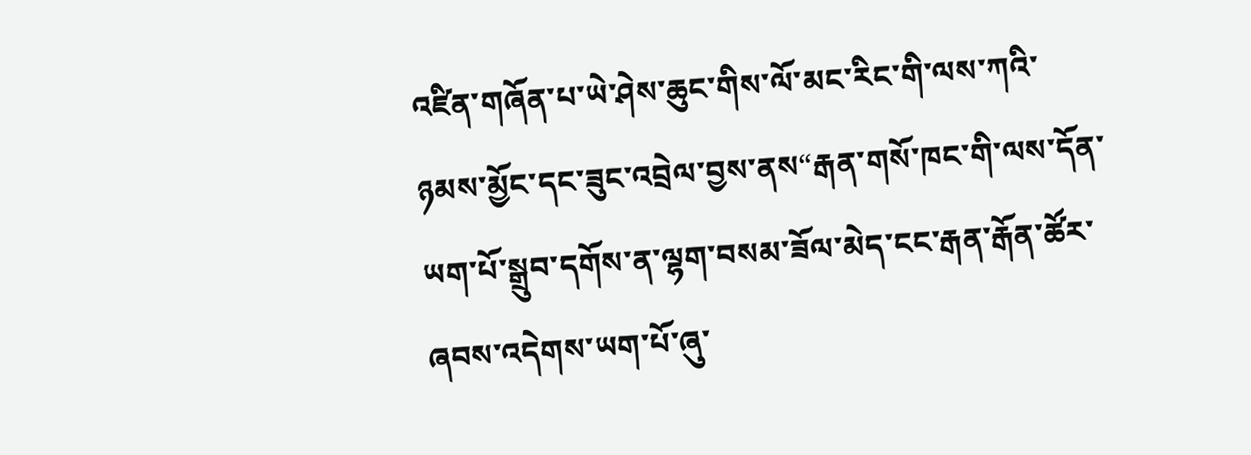འཛིན་གཞོན་པ་ཡེ་ཤེས་ཆུང་གིས་ལོ་མང་རིང་གི་ལས་ཀའི་ཉམས་མྱོང་དང་ཟུང་འབྲེལ་བྱས་ནས“རྒན་གསོ་ཁང་གི་ལས་དོན་ཡག་པོ་སྒྲུབ་དགོས་ན་ལྷག་བསམ་ཟོལ་མེད་ངང་རྒན་རྒོན་ཚོར་ཞབས་འདེགས་ཡག་པོ་ཞུ་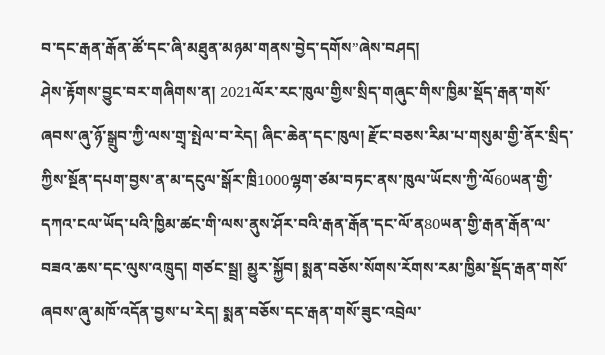བ་དང་རྒན་རྒོན་ཚོ་དང་ཞི་མཐུན་མཉམ་གནས་བྱེད་དགོས”ཞེས་བཤད།
ཤེས་རྟོགས་བྱུང་བར་གཞིགས་ན། 2021ལོར་རང་ཁུལ་གྱིས་སྲིད་གཞུང་གིས་ཁྱིམ་སྡོད་རྒན་གསོ་ཞབས་ཞུ་ཉོ་སྒྲུབ་ཀྱི་ལས་གྲྭ་སྤེལ་བ་རེད། ཞིང་ཆེན་དང་ཁུལ། རྫོང་བཅས་རིམ་པ་གསུམ་གྱི་ནོར་སྲིད་ཀྱིས་སྔོན་དཔག་བྱས་ན་མ་དངུལ་སྒོར་ཁྲི1000ལྷག་ཙམ་བཏང་ནས་ཁུལ་ཡོངས་ཀྱི་ལོ60ཡན་གྱི་དཀའ་ངལ་ཡོད་པའི་ཁྱིམ་ཚང་གི་ལས་ནུས་ཤོར་བའི་རྒན་རྒོན་དང་ལོ་ན80ཡན་གྱི་རྒན་རྒོན་ལ་བཟའ་ཆས་དང་ལུས་འཁྲུད། གཙང་སྦྲ། མྱུར་སྐྱོབ། སྨན་བཅོས་སོགས་རོགས་རམ་ཁྱིམ་སྡོད་རྒན་གསོ་ཞབས་ཞུ་མཁོ་འདོན་བྱས་པ་རེད། སྨན་བཅོས་དང་རྒན་གསོ་ཟུང་འབྲེལ་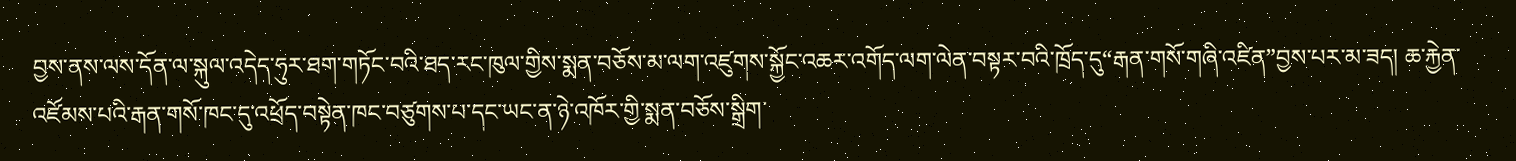བྱས་ནས་ལས་དོན་ལ་སྐུལ་འདེད་ཧུར་ཐག་གཏོང་བའི་ཐད་རང་ཁུལ་གྱིས་སྨན་བཅོས་མ་ལག་འཛུགས་སྐྱོང་འཆར་འགོད་ལག་ལེན་བསྟར་བའི་ཁྲོད་དུ“རྒན་གསོ་གཞི་འཛིན”བྱས་པར་མ་ཟད། ཆ་རྐྱེན་འཛོམས་པའི་རྒན་གསོ་ཁང་དུ་འཕྲོད་བསྟེན་ཁང་བཙུགས་པ་དང་ཡང་ན་ཉེ་འཁོར་གྱི་སྨན་བཅོས་སྒྲིག་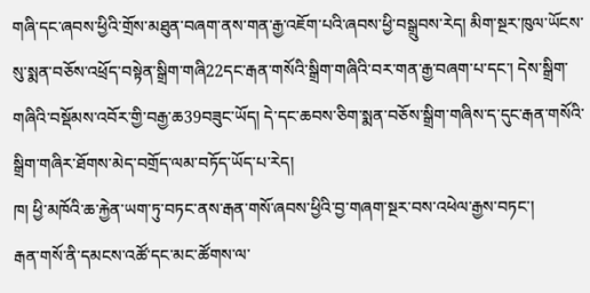གཞི་དང་ཞབས་ཕྱིའི་གྲོས་མཐུན་བཞག་ནས་གན་རྒྱ་འཇོག་པའི་ཞབས་ཕྱི་བསྒྲུབས་རེད། མིག་སྔར་ཁུལ་ཡོངས་སུ་སྨན་བཅོས་འཕྲོད་བསྟེན་སྒྲིག་གཞི22དང་རྒན་གསོའི་སྒྲིག་གཞིའི་བར་གན་རྒྱ་བཞག་པ་དང་། དེས་སྒྲིག་གཞིའི་བསྡོམས་འབོར་གྱི་བརྒྱ་ཆ39བཟུང་ཡོད། དེ་དང་ཆབས་ཅིག་སྨན་བཅོས་སྒྲིག་གཞིས་ད་དུང་རྒན་གསོའི་སྒྲིག་གཞིར་ཐོགས་མེད་བགྲོད་ལམ་བཏོད་ཡོད་པ་རེད།
ཁ། ཕྱི་མཁོའི་ཆ་རྐྱེན་ཡག་ཏུ་བཏང་ནས་རྒན་གསོ་ཞབས་ཕྱིའི་བྱ་གཞག་སྔར་བས་འཕེལ་རྒྱས་བཏང་།
རྒན་གསོ་ནི་དམངས་འཚོ་དང་མང་ཚོགས་ལ་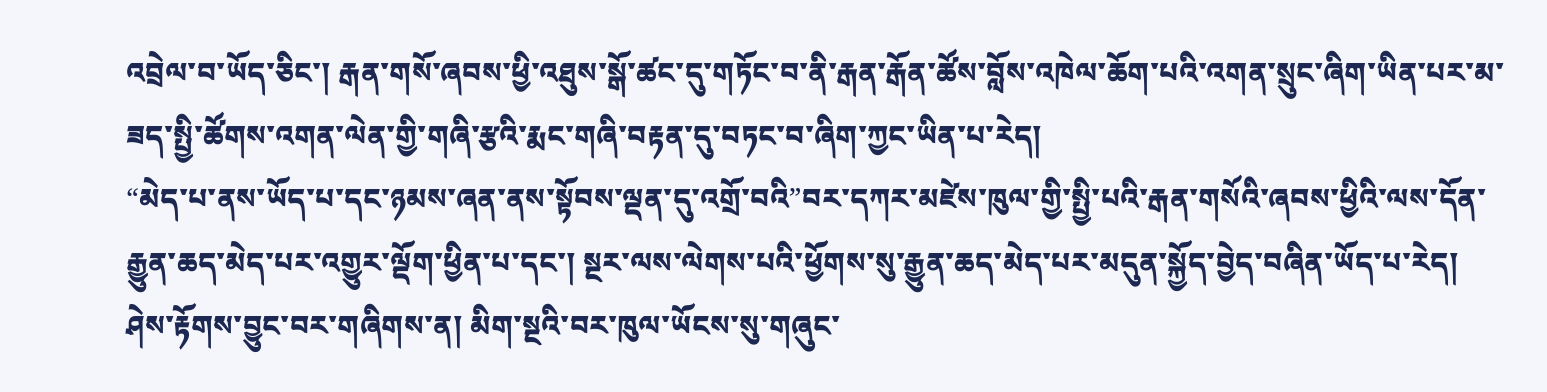འབྲེལ་བ་ཡོད་ཅིང་། རྒན་གསོ་ཞབས་ཕྱི་འཐུས་སྒོ་ཚང་དུ་གཏོང་བ་ནི་རྒན་རྒོན་ཚོས་བློས་འཁེལ་ཆོག་པའི་འགན་སྲུང་ཞིག་ཡིན་པར་མ་ཟད་སྤྱི་ཚོགས་འགན་ལེན་གྱི་གཞི་རྩའི་རྨང་གཞི་བརྟན་དུ་བཏང་བ་ཞིག་ཀྱང་ཡིན་པ་རེད།
“མེད་པ་ནས་ཡོད་པ་དང་ཉམས་ཞན་ནས་སྟོབས་ལྡན་དུ་འགྲོ་བའི”བར་དཀར་མཛེས་ཁུལ་གྱི་སྤྱི་པའི་རྒན་གསོའི་ཞབས་ཕྱིའི་ལས་དོན་རྒྱུན་ཆད་མེད་པར་འགྱུར་ལྡོག་ཕྱིན་པ་དང་། སྔར་ལས་ལེགས་པའི་ཕྱོགས་སུ་རྒྱུན་ཆད་མེད་པར་མདུན་སྐྱོད་བྱེད་བཞིན་ཡོད་པ་རེད།
ཤེས་རྟོགས་བྱུང་བར་གཞིགས་ན། མིག་སྔའི་བར་ཁུལ་ཡོངས་སུ་གཞུང་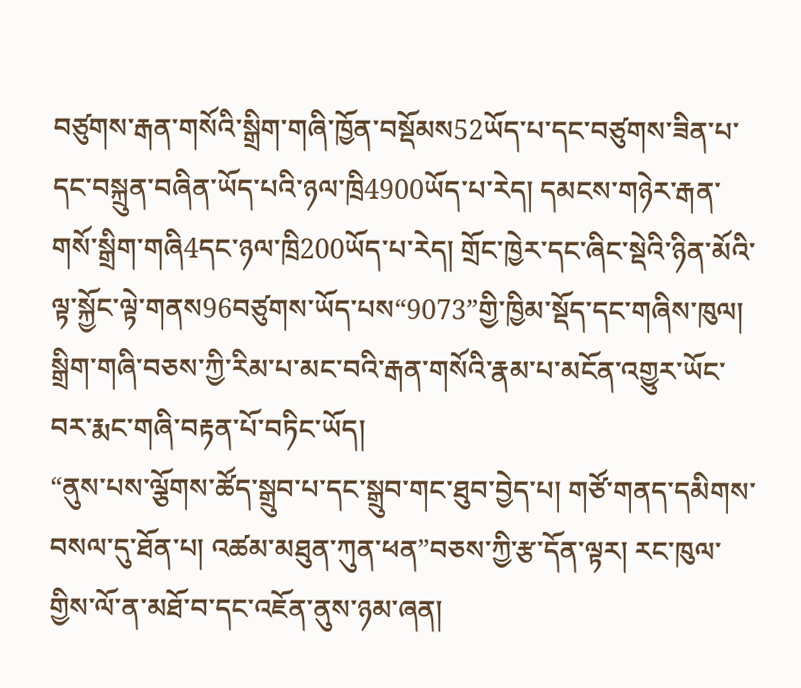བཙུགས་རྒན་གསོའི་སྒྲིག་གཞི་ཁྱོན་བསྡོམས52ཡོད་པ་དང་བཙུགས་ཟིན་པ་དང་བསྐྲུན་བཞིན་ཡོད་པའི་ཉལ་ཁྲི4900ཡོད་པ་རེད། དམངས་གཉེར་རྒན་གསོ་སྒྲིག་གཞི4དང་ཉལ་ཁྲི200ཡོད་པ་རེད། གྲོང་ཁྱེར་དང་ཞིང་སྡེའི་ཉིན་མོའི་ལྟ་སྐྱོང་ལྟེ་གནས96བཙུགས་ཡོད་པས“9073”གྱི་ཁྱིམ་སྡོད་དང་གཞིས་ཁུལ། སྒྲིག་གཞི་བཅས་ཀྱི་རིམ་པ་མང་བའི་རྒན་གསོའི་རྣམ་པ་མངོན་འགྱུར་ཡོང་བར་རྨང་གཞི་བརྟན་པོ་བཏིང་ཡོད།
“ནུས་པས་ལྕོགས་ཚོད་སྒྲུབ་པ་དང་སྒྲུབ་གང་ཐུབ་བྱེད་པ། གཙོ་གནད་དམིགས་བསལ་དུ་ཐོན་པ། འཚམ་མཐུན་ཀུན་ཕན”བཅས་ཀྱི་རྩ་དོན་ལྟར། རང་ཁུལ་གྱིས་ལོ་ན་མཐོ་བ་དང་འཇོན་ནུས་ཉམ་ཞན།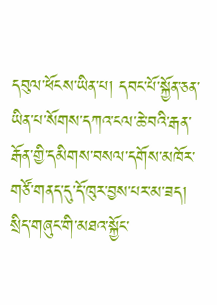དབུལ་ཕོངས་ཡིན་པ། དབང་པོ་སྐྱོན་ཅན་ཡིན་པ་སོགས་དཀའ་ངལ་ཆེ་བའི་རྒན་རྒོན་གྱི་དམིགས་བསལ་དགོས་མཁོར་གཙོ་གནད་དུ་དོ་ཁུར་བྱས་པར་མ་ཟད། སྲིད་གཞུང་གི་མཐའ་སྐྱོང་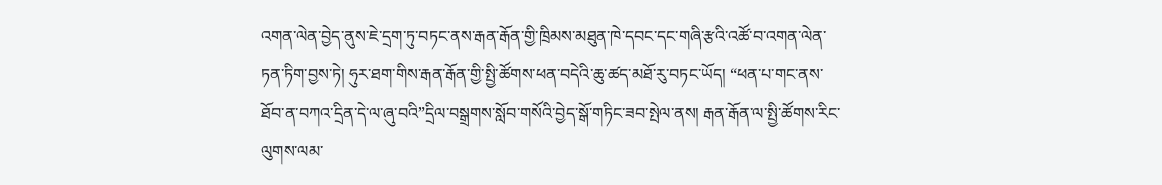འགན་ལེན་བྱེད་ནུས་ཇེ་དྲག་ཏུ་བཏང་ནས་རྒན་རྒོན་གྱི་ཁྲིམས་མཐུན་ཁེ་དབང་དང་གཞི་རྩའི་འཚོ་བ་འགན་ལེན་ཏན་ཏིག་བྱས་ཏེ། ཧུར་ཐག་གིས་རྒན་རྒོན་གྱི་སྤྱི་ཚོགས་ཕན་བདེའི་ཆུ་ཚད་མཐོ་རུ་བཏང་ཡོད། “ཕན་པ་གང་ནས་ཐོབ་ན་བཀའ་དྲིན་དེ་ལ་ཞུ་བའི”དྲིལ་བསྒྲགས་སློབ་གསོའི་བྱེད་སྒོ་གཏིང་ཟབ་སྤེལ་ནས། རྒན་རྒོན་ལ་སྤྱི་ཚོགས་རིང་ལུགས་ལམ་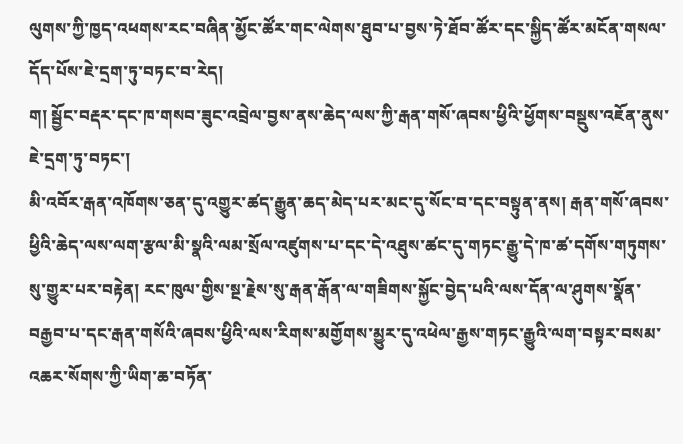ལུགས་ཀྱི་ཁྱད་འཕགས་རང་བཞིན་མྱོང་ཚོར་གང་ལེགས་ཐུབ་པ་བྱས་ཏེ་ཐོབ་ཚོར་དང་སྐྱིད་ཚོར་མངོན་གསལ་དོད་པོས་ཇེ་དྲག་ཏུ་བཏང་བ་རེད།
ག། སྦྱོང་བརྡར་དང་ཁ་གསབ་ཟུང་འབྲེལ་བྱས་ནས་ཆེད་ལས་ཀྱི་རྒན་གསོ་ཞབས་ཕྱིའི་ཕྱོགས་བསྡུས་འཇོན་ནུས་ཇེ་དྲག་ཏུ་བཏང་།
མི་འབོར་རྒན་འཁོགས་ཅན་དུ་འགྱུར་ཚད་རྒྱུན་ཆད་མེད་པར་མང་དུ་སོང་བ་དང་བསྟུན་ནས། རྒན་གསོ་ཞབས་ཕྱིའི་ཆེད་ལས་ལག་རྩལ་མི་སྣའི་ལམ་སྲོལ་འཛུགས་པ་དང་དེ་འཐུས་ཚང་དུ་གཏང་རྒྱུ་དེ་ཁ་ཚ་དགོས་གཏུགས་སུ་གྱུར་པར་བརྟེན། རང་ཁུལ་གྱིས་སྔ་རྗེས་སུ་རྒན་རྒོན་ལ་གཟིགས་སྐྱོང་བྱེད་པའི་ལས་དོན་ལ་ཤུགས་སྣོན་བརྒྱབ་པ་དང་རྒན་གསོའི་ཞབས་ཕྱིའི་ལས་རིགས་མགྱོགས་མྱུར་དུ་འཕེལ་རྒྱས་གཏང་རྒྱུའི་ལག་བསྟར་བསམ་འཆར་སོགས་ཀྱི་ཡིག་ཆ་བཏོན་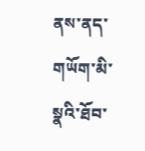ནས་ནད་གཡོག་མི་སྣའི་ཐོབ་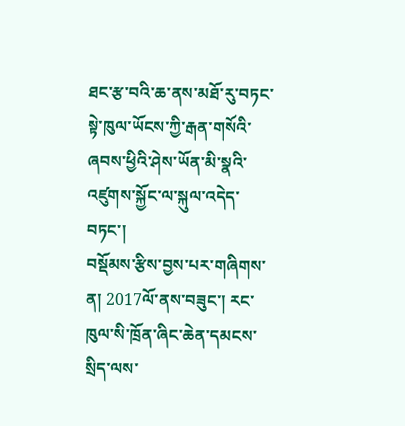ཐང་རྩ་བའི་ཆ་ནས་མཐོ་རུ་བཏང་སྟེ་ཁུལ་ཡོངས་ཀྱི་རྒན་གསོའི་ཞབས་ཕྱིའི་ཤེས་ཡོན་མི་སྣའི་འཛུགས་སྐྱོང་ལ་སྐུལ་འདེད་བཏང་།
བསྡོམས་རྩིས་བྱས་པར་གཞིགས་ན། 2017ལོ་ནས་བཟུང་། རང་ཁུལ་སི་ཁྲོན་ཞིང་ཆེན་དམངས་སྲིད་ལས་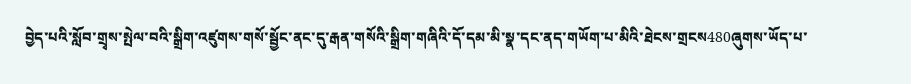བྱེད་པའི་སློབ་གྲྭས་སྤེལ་བའི་སྒྲིག་འཛུགས་གསོ་སྦྱོང་ནང་དུ་རྒན་གསོའི་སྒྲིག་གཞིའི་དོ་དམ་མི་སྣ་དང་ནད་གཡོག་པ་མིའི་ཐེངས་གྲངས480ཞུགས་ཡོད་པ་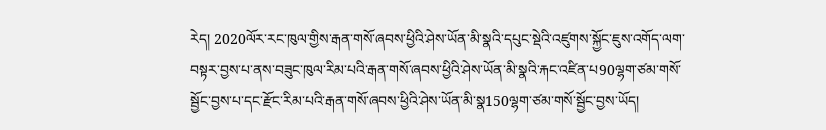རེད། 2020ལོར་རང་ཁུལ་གྱིས་རྒན་གསོ་ཞབས་ཕྱིའི་ཤེས་ཡོན་མི་སྣའི་དཔུང་སྡེའི་འཛུགས་སྐྱོང་ཇུས་འགོད་ལག་བསྟར་བྱས་པ་ནས་བཟུང་ཁུལ་རིམ་པའི་རྒན་གསོ་ཞབས་ཕྱིའི་ཤེས་ཡོན་མི་སྣའི་རྐང་འཛིན་པ90ལྷག་ཙམ་གསོ་སྦྱོང་བྱས་པ་དང་རྫོང་རིམ་པའི་རྒན་གསོ་ཞབས་ཕྱིའི་ཤེས་ཡོན་མི་སྣ150ལྷག་ཙམ་གསོ་སྦྱོང་བྱས་ཡོད།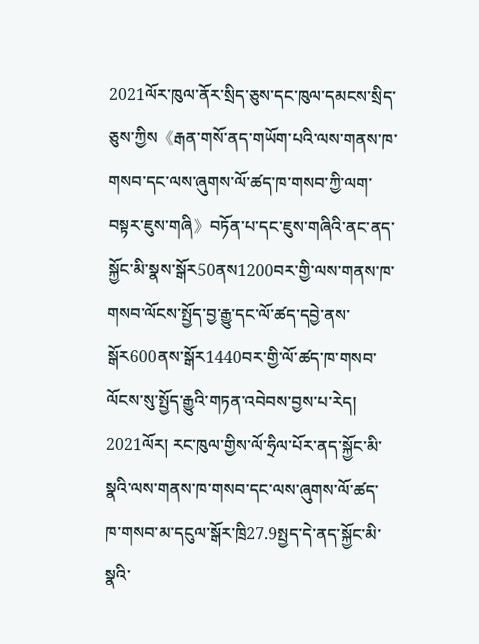2021ལོར་ཁུལ་ནོར་སྲིད་ཅུས་དང་ཁུལ་དམངས་སྲིད་ཅུས་ཀྱིས《རྒན་གསོ་ནད་གཡོག་པའི་ལས་གནས་ཁ་གསབ་དང་ལས་ཞུགས་ལོ་ཚད་ཁ་གསབ་ཀྱི་ལག་བསྟར་ཇུས་གཞི》བཏོན་པ་དང་ཇུས་གཞིའི་ནང་ནད་སྐྱོང་མི་སྣས་སྒོར50ནས1200བར་གྱི་ལས་གནས་ཁ་གསབ་ལོངས་སྤྱོད་བྱ་རྒྱུ་དང་ལོ་ཚད་དབྱེ་ནས་སྒོར600ནས་སྒོར1440བར་གྱི་ལོ་ཚད་ཁ་གསབ་ལོངས་སུ་སྤྱོད་རྒྱུའི་གཏན་འབེབས་བྱས་པ་རེད། 2021ལོར། རང་ཁུལ་གྱིས་ལོ་ཧྲིལ་པོར་ནད་སྐྱོང་མི་སྣའི་ལས་གནས་ཁ་གསབ་དང་ལས་ཞུགས་ལོ་ཚད་ཁ་གསབ་མ་དངུལ་སྒོར་ཁྲི27.9སྤྱད་དེ་ནད་སྐྱོང་མི་སྣའི་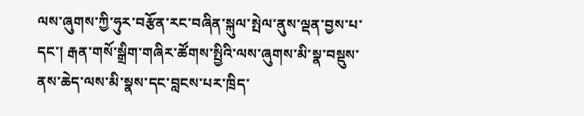ལས་ཞུགས་ཀྱི་ཧུར་བརྩོན་རང་བཞིན་སྐུལ་སྤེལ་ནུས་ལྡན་བྱས་པ་དང་། རྒན་གསོ་སྒྲིག་གཞིར་ཚོགས་སྤྱིའི་ལས་ཞུགས་མི་སྣ་བསྡུས་ནས་ཆེད་ལས་མི་སྣས་དང་བླངས་པར་ཁྲིད་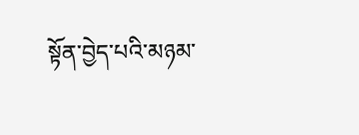སྟོན་བྱེད་པའི་མཉམ་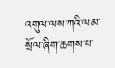འགུལ་ལས་ཀའི་ལམ་སྲོལ་ཞིག་ཆགས་པ་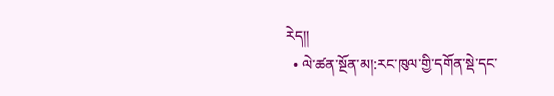རེད།།
  • ལེ་ཚན་སྔོན་མ།:རང་ཁུལ་གྱི་དགོན་སྡེ་དང་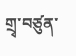གྲྭ་བཙུན་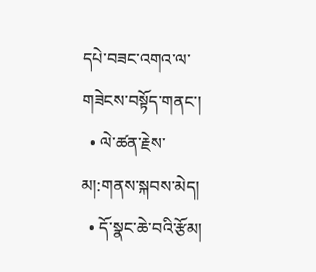དཔེ་བཟང་འགའ་ལ་གཟེངས་བསྟོད་གནང་།
  • ལེ་ཚན་རྗེས་མ།:གནས་སྐབས་མེད།
  • དོ་སྣང་ཆེ་བའི་རྩོམ།